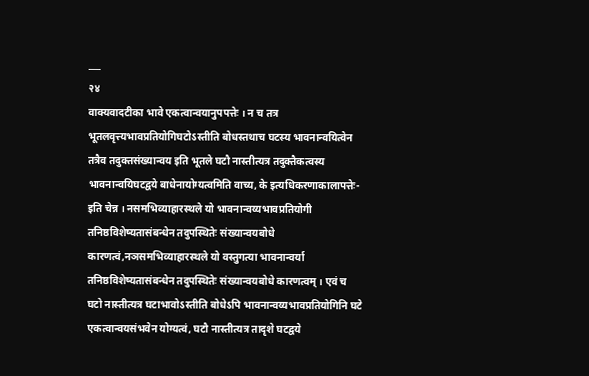___
२४
वाक्यवादटीका भावे एकत्वान्वयानुपपत्तेः । न च तत्र भूतलवृत्त्यभावप्रतियोगिघटोऽस्तीति बोधस्तथाच घटस्य भावनान्वयित्वेन तत्रैव तदुक्तसंख्यान्वय इति भूतले घटौ नास्तीत्यत्र तदुक्तैकत्वस्य भावनान्वयिघटद्वये बाधेनायोग्यत्वमिति वाच्य, के इत्यधिकरणाकालापत्तेः-इति चेन्न । नसमभिव्याहारस्थले यो भावनान्वय्यभावप्रतियोगी तनिष्ठविशेष्यतासंबन्धेन तदुपस्थितेः संख्यान्वयबोधे कारणत्वं,नञसमभिव्याहारस्थले यो वस्तुगत्या भावनान्वर्या तनिष्ठविशेष्यतासंबन्धेन तदुपस्थितेः संख्यान्वयबोधे कारणत्वम् । एवं च घटो नास्तीत्यत्र घटाभावोऽस्तीति बोधेऽपि भावनान्वय्यभावप्रतियोगिनि घटे एकत्वान्वयसंभवेन योग्यत्वं, घटौ नास्तीत्यत्र तादृशे घटद्वये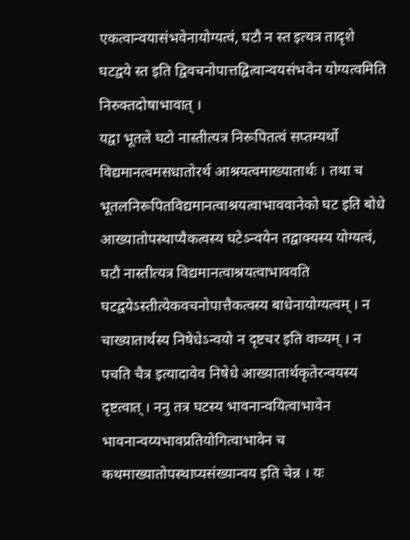एकत्वान्वयासंभवेनायोग्यत्वं, घटौ न स्त इत्यत्र तादृशे घटद्वये स्त इति द्विवचनोपात्तद्वित्वान्वयसंभवेन योग्यत्वमिति निरुक्तदोषाभावात् ।
यद्वा भूतले घटो नास्तीत्यत्र निरूपितत्वं सप्तम्यर्थो विद्यमानत्वमसधातोरर्थ आश्रयत्वमाख्यातार्थः । तथा च भूतलनिरूपितविद्यमानत्वाश्रयत्वाभाववानेको घट इति बोधे आख्यातोपस्थाप्यैकत्वस्य घटेऽन्वयेन तद्वाक्यस्य योग्यत्वं, घटौ नास्तीत्यत्र विद्यमानत्वाश्रयत्वाभाववति घटद्वयेऽस्तीत्येकवचनोपात्तैकत्वस्य बाधेनायोग्यत्वम् । न चाख्यातार्थस्य निषेधेऽन्वयो न दृष्टचर इति वाच्यम् । न पचति चैत्र इत्यादावेव निषेधे आख्यातार्थकृतेरन्वयस्य दृष्टत्वात् । ननु तत्र घटस्य भावनान्वयित्वाभावेन भावनान्वय्यभावप्रतियोगित्वाभावेन च कथमाख्यातोपस्थाप्यसंख्यान्वय इति चेन्न । यः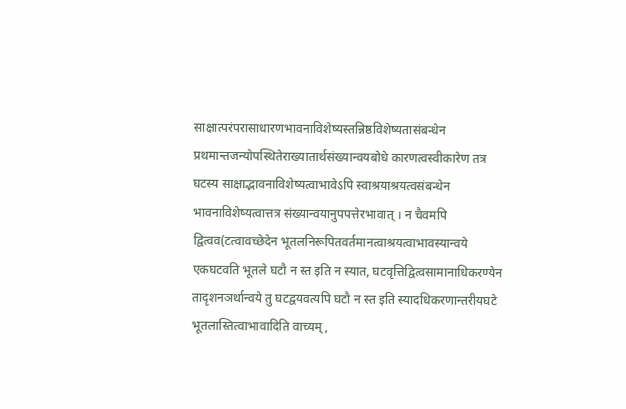साक्षात्परंपरासाधारणभावनाविशेष्यस्तन्निष्ठविशेष्यतासंबन्धेन प्रथमान्तजन्योपस्थितेराख्यातार्थसंख्यान्वयबोधे कारणत्वस्वीकारेण तत्र घटस्य साक्षाद्भावनाविशेष्यत्वाभावेऽपि स्वाश्रयाश्रयत्वसंबन्धेन भावनाविशेष्यत्वात्तत्र संख्यान्वयानुपपत्तेरभावात् । न चैवमपि द्वित्वव(टत्वावच्छेदेन भूतलनिरूपितवर्तमानत्वाश्रयत्वाभावस्यान्वये एकघटवति भूतले घटौ न स्त इति न स्यात, घटवृत्तिद्वित्वसामानाधिकरण्येन तादृशनञर्थान्वये तु घटद्वयवत्यपि घटौ न स्त इति स्यादधिकरणान्तरीयघटे भूतलास्तित्वाभावादिति वाच्यम् ,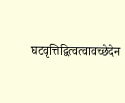घटवृत्तिद्वित्वत्वावच्छेदेन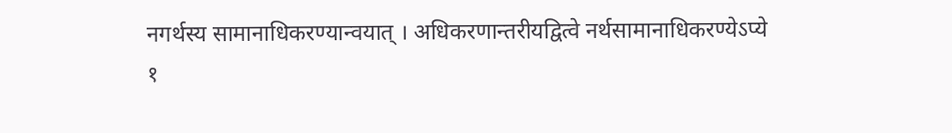नगर्थस्य सामानाधिकरण्यान्वयात् । अधिकरणान्तरीयद्वित्वे नर्थसामानाधिकरण्येऽप्ये
१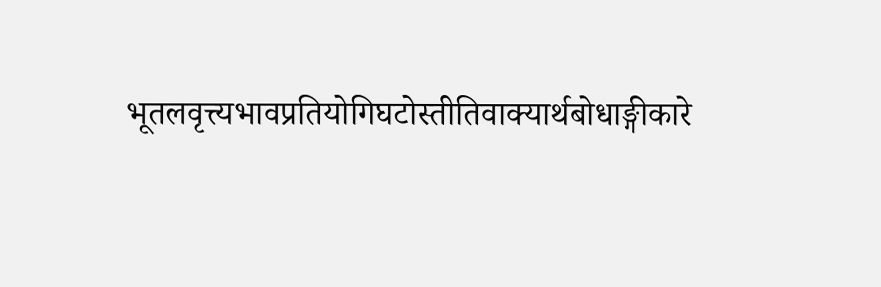भूतलवृत्त्यभावप्रतियोगिघटोस्तीतिवाक्यार्थबोधाङ्गीकारे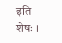इति शेषः ।